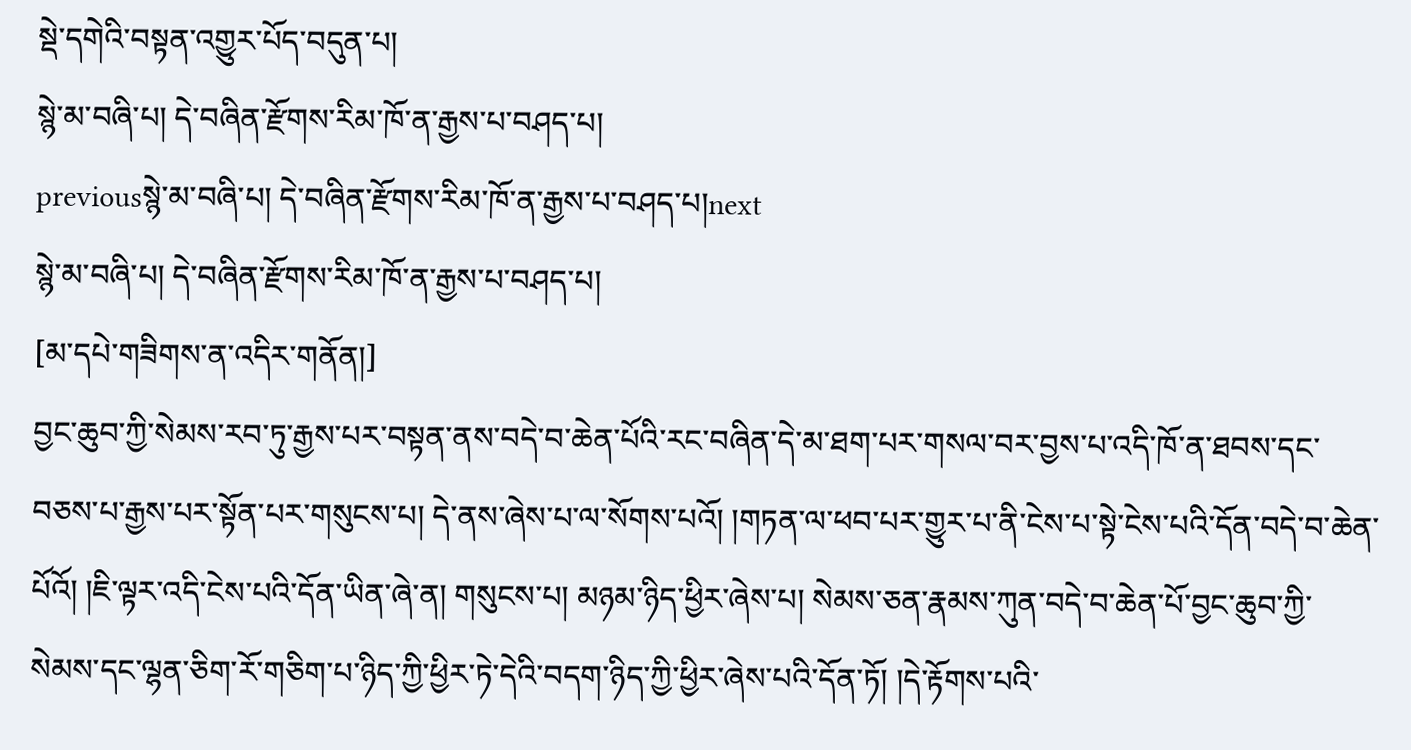སྡེ་དགེའི་བསྟན་འགྱུར་པོད་བདུན་པ།
སྙེ་མ་བཞི་པ། དེ་བཞིན་རྫོགས་རིམ་ཁོ་ན་རྒྱས་པ་བཤད་པ།
previousསྙེ་མ་བཞི་པ། དེ་བཞིན་རྫོགས་རིམ་ཁོ་ན་རྒྱས་པ་བཤད་པ།next
སྙེ་མ་བཞི་པ། དེ་བཞིན་རྫོགས་རིམ་ཁོ་ན་རྒྱས་པ་བཤད་པ།
[མ་དཔེ་གཟིགས་ན་འདིར་གནོན།]
བྱང་ཆུབ་ཀྱི་སེམས་རབ་ཏུ་རྒྱས་པར་བསྟན་ནས་བདེ་བ་ཆེན་པོའི་རང་བཞིན་དེ་མ་ཐག་པར་གསལ་བར་བྱས་པ་འདི་ཁོ་ན་ཐབས་དང་བཅས་པ་རྒྱས་པར་སྟོན་པར་གསུངས་པ། དེ་ནས་ཞེས་པ་ལ་སོགས་པའོ། །གཏན་ལ་ཕབ་པར་གྱུར་པ་ནི་ངེས་པ་སྟེ་ངེས་པའི་དོན་བདེ་བ་ཆེན་པོའོ། །ཇི་ལྟར་འདི་ངེས་པའི་དོན་ཡིན་ཞེ་ན། གསུངས་པ། མཉམ་ཉིད་ཕྱིར་ཞེས་པ། སེམས་ཅན་རྣམས་ཀུན་བདེ་བ་ཆེན་པོ་བྱང་ཆུབ་ཀྱི་སེམས་དང་ལྷན་ཅིག་རོ་གཅིག་པ་ཉིད་ཀྱི་ཕྱིར་ཏེ་དེའི་བདག་ཉིད་ཀྱི་ཕྱིར་ཞེས་པའི་དོན་ཏོ། །དེ་རྟོགས་པའི་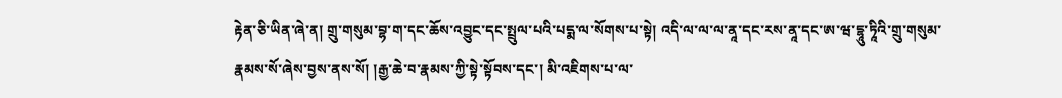རྟེན་ཅི་ཡིན་ཞེ་ན། གྲུ་གསུམ་བྷ་ག་དང་ཆོས་འབྱུང་དང་སྤྲུལ་པའི་པདྨ་ལ་སོགས་པ་སྟེ། འདི་ལ་ལ་ལ་ནཱ་དང་རས་ནཱ་དང་ཨ་ཝ་དྷཱུ་ཏཱིའི་གྲུ་གསུམ་རྣམས་སོ་ཞེས་བྱས་ནས་སོ། །རྒྱ་ཆེ་བ་རྣམས་ཀྱི་སྟེ་སྟོབས་དང་། མི་འཇིགས་པ་ལ་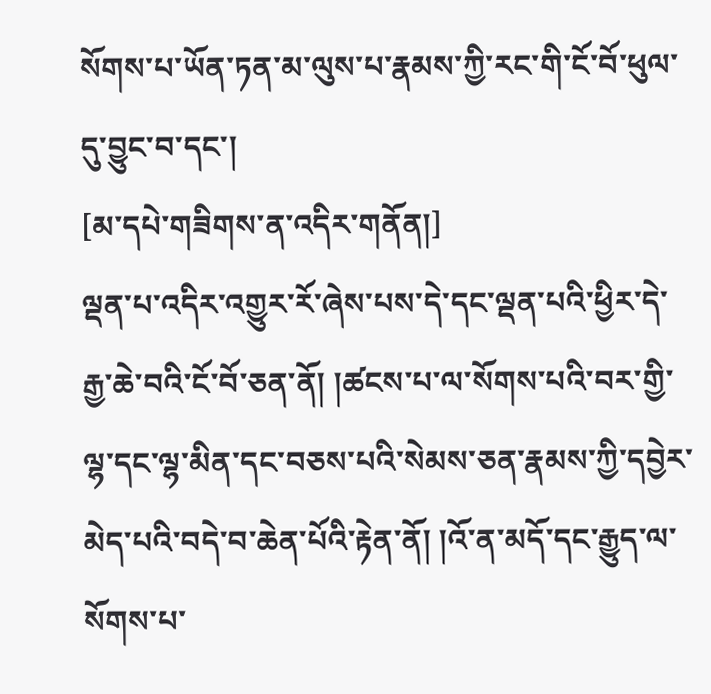སོགས་པ་ཡོན་ཏན་མ་ལུས་པ་རྣམས་ཀྱི་རང་གི་ངོ་བོ་ཕུལ་དུ་བྱུང་བ་དང་།
[མ་དཔེ་གཟིགས་ན་འདིར་གནོན།]
ལྡན་པ་འདིར་འགྱུར་རོ་ཞེས་པས་དེ་དང་ལྡན་པའི་ཕྱིར་དེ་རྒྱ་ཆེ་བའི་ངོ་བོ་ཅན་ནོ། །ཚངས་པ་ལ་སོགས་པའི་བར་གྱི་ལྷ་དང་ལྷ་མིན་དང་བཅས་པའི་སེམས་ཅན་རྣམས་ཀྱི་དབྱེར་མེད་པའི་བདེ་བ་ཆེན་པོའི་རྟེན་ནོ། །འོ་ན་མདོ་དང་རྒྱུད་ལ་སོགས་པ་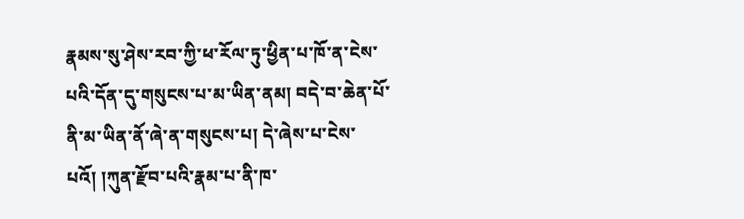རྣམས་སུ་ཤེས་རབ་ཀྱི་ཕ་རོལ་ཏུ་ཕྱིན་པ་ཁོ་ན་ངེས་པའི་དོན་དུ་གསུངས་པ་མ་ཡིན་ནམ། བདེ་བ་ཆེན་པོ་ནི་མ་ཡིན་ནོ་ཞེ་ན་གསུངས་པ། དེ་ཞེས་པ་ངེས་པའོ། །ཀུན་རྫོབ་པའི་རྣམ་པ་ནི་ཁ་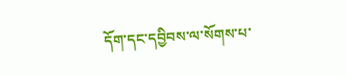དོག་དང་དབྱིབས་ལ་སོགས་པ་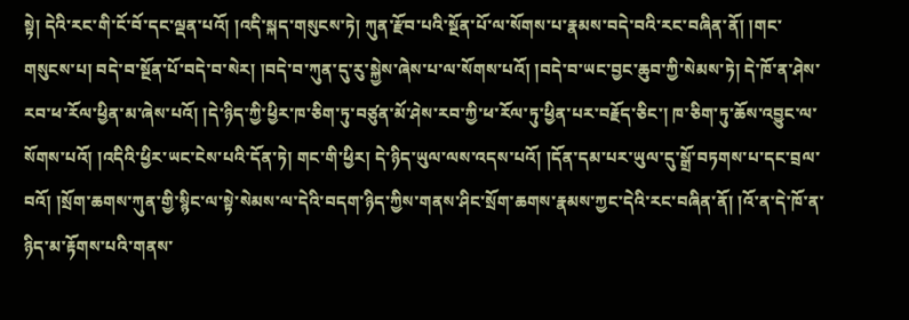སྟེ། དེའི་རང་གི་ངོ་བོ་དང་ལྡན་པའོ། །འདི་སྐད་གསུངས་ཏེ། ཀུན་རྫོབ་པའི་སྔོན་པོ་ལ་སོགས་པ་རྣམས་བདེ་བའི་རང་བཞིན་ནོ། །གང་གསུངས་པ། བདེ་བ་སྔོན་པོ་བདེ་བ་སེར། །བདེ་བ་ཀུན་དུ་རུ་སྐྱེས་ཞེས་པ་ལ་སོགས་པའོ། །བདེ་བ་ཡང་བྱང་ཆུབ་ཀྱི་སེམས་ཏེ། དེ་ཁོ་ན་ཤེས་རབ་ཕ་རོལ་ཕྱིན་མ་ཞེས་པའོ། །དེ་ཉིད་ཀྱི་ཕྱིར་ཁ་ཅིག་ཏུ་བཙུན་མོ་ཤེས་རབ་ཀྱི་ཕ་རོལ་ཏུ་ཕྱིན་པར་བརྗོད་ཅིང་། ཁ་ཅིག་ཏུ་ཆོས་འབྱུང་ལ་སོགས་པའོ། །འདིའི་ཕྱིར་ཡང་ངེས་པའི་དོན་ཏེ། གང་གི་ཕྱིར། དེ་ཉིད་ཡུལ་ལས་འདས་པའོ། །དོན་དམ་པར་ཡུལ་དུ་སྒྲོ་བཏགས་པ་དང་བྲལ་བའོ། །སྲོག་ཆགས་ཀུན་གྱི་སྙིང་ལ་སྟེ་སེམས་ལ་དེའི་བདག་ཉིད་ཀྱིས་གནས་ཤིང་སྲོག་ཆགས་རྣམས་ཀྱང་དེའི་རང་བཞིན་ནོ། །འོ་ན་དེ་ཁོ་ན་ཉིད་མ་རྟོགས་པའི་གནས་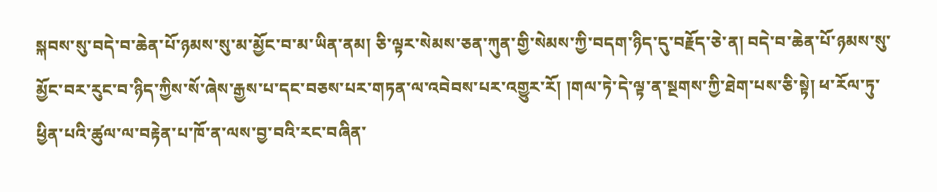སྐབས་སུ་བདེ་བ་ཆེན་པོ་ཉམས་སུ་མ་མྱོང་བ་མ་ཡིན་ནམ། ཅི་ལྟར་སེམས་ཅན་ཀུན་གྱི་སེམས་ཀྱི་བདག་ཉིད་དུ་བརྗོད་ཅེ་ན། བདེ་བ་ཆེན་པོ་ཉམས་སུ་མྱོང་བར་རུང་བ་ཉིད་ཀྱིས་སོ་ཞེས་རྒྱས་པ་དང་བཅས་པར་གཏན་ལ་འབེབས་པར་འགྱུར་རོ། །གལ་ཏེ་དེ་ལྟ་ན་སྔགས་ཀྱི་ཐེག་པས་ཅི་སྟེ། ཕ་རོལ་ཏུ་ཕྱིན་པའི་ཚུལ་ལ་བརྟེན་པ་ཁོ་ན་ལས་བྱ་བའི་རང་བཞིན་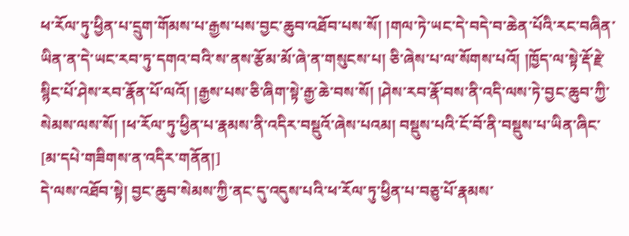ཕ་རོལ་ཏུ་ཕྱིན་པ་དྲུག་གོམས་པ་རྒྱས་པས་བྱང་ཆུབ་འཐོབ་པས་སོ། །གལ་ཏེ་ཡང་དེ་བདེ་བ་ཆེན་པོའི་རང་བཞིན་ཡིན་ན་དེ་ཡང་རབ་ཏུ་དགའ་བའི་ས་ནས་རྩོམ་མོ་ཞེ་ན་གསུངས་པ། ཅི་ཞེས་པ་ལ་སོགས་པའོ། །ཁྱོད་ལ་སྟེ་རྡོ་རྗེ་སྙིང་པོ་ཤེས་རབ་རྣོན་པོ་ལའོ། །རྒྱས་པས་ཅི་ཞིག་སྟེ་རྒྱ་ཆེ་བས་སོ། །ཤེས་རབ་རྣོ་བས་ནི་འདི་ལས་ཏེ་བྱང་ཆུབ་ཀྱི་སེམས་ལས་སོ། །ཕ་རོལ་ཏུ་ཕྱིན་པ་རྣམས་ནི་འདིར་བསྡུའོ་ཞེས་པའམ། བསྡུས་པའི་ངོ་བོ་ནི་བསྡུས་པ་ཡིན་ཞིང་
[མ་དཔེ་གཟིགས་ན་འདིར་གནོན།]
དེ་ལས་འཐོབ་སྟེ། བྱང་ཆུབ་སེམས་ཀྱི་ནང་དུ་འདུས་པའི་ཕ་རོལ་ཏུ་ཕྱིན་པ་བཅུ་པོ་རྣམས་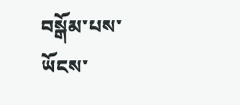བསྒོམ་པས་ཡོངས་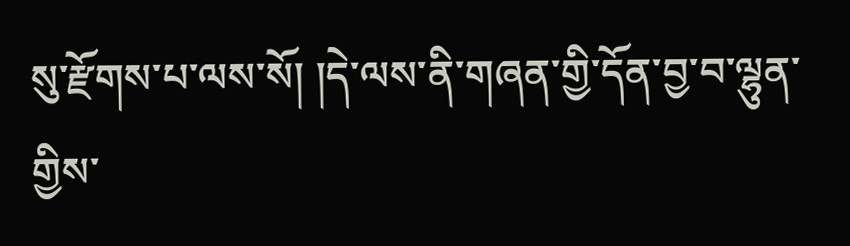སུ་རྫོགས་པ་ལས་སོ། །དེ་ལས་ནི་གཞན་གྱི་དོན་བྱ་བ་ལྷུན་གྱིས་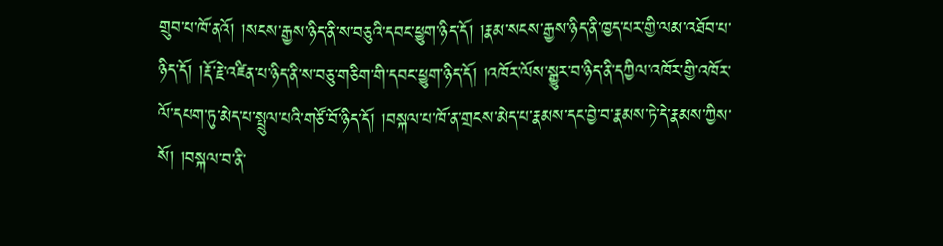གྲུབ་པ་ཁོ་ནའོ། །སངས་རྒྱས་ཉིད་ནི་ས་བཅུའི་དབང་ཕྱུག་ཉིད་དོ། །རྣམ་སངས་རྒྱས་ཉིད་ནི་ཁྱད་པར་གྱི་ལམ་འཐོབ་པ་ཉིད་དོ། །རྡོ་རྗེ་འཛིན་པ་ཉིད་ནི་ས་བཅུ་གཅིག་གི་དབང་ཕྱུག་ཉིད་དོ། །འཁོར་ལོས་སྒྱུར་བ་ཉིད་ནི་དཀྱིལ་འཁོར་གྱི་འཁོར་ལོ་དཔག་ཏུ་མེད་པ་སྤྲུལ་པའི་གཙོ་བོ་ཉིད་དོ། །བསྐལ་པ་ཁོ་ན་གྲངས་མེད་པ་རྣམས་དང་བྱེ་བ་རྣམས་ཏེ་དེ་རྣམས་ཀྱིས་སོ། །བསྐལ་བ་ནི་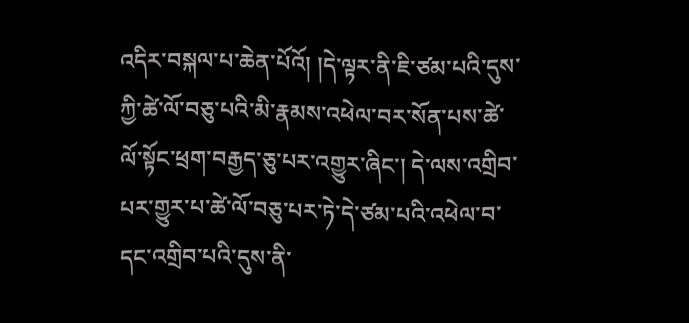འདིར་བསྐལ་པ་ཆེན་པོའོ། །དེ་ལྟར་ནི་ཇི་ཙམ་པའི་དུས་ཀྱི་ཚེ་ལོ་བཅུ་པའི་མི་རྣམས་འཕེལ་བར་སོན་པས་ཚེ་ལོ་སྟོང་ཕྲག་བརྒྱད་ཅུ་པར་འགྱུར་ཞིང་། དེ་ལས་འགྲིབ་པར་གྱུར་པ་ཚེ་ལོ་བཅུ་པར་ཏེ་དེ་ཙམ་པའི་འཕེལ་བ་དང་འགྲིབ་པའི་དུས་ནི་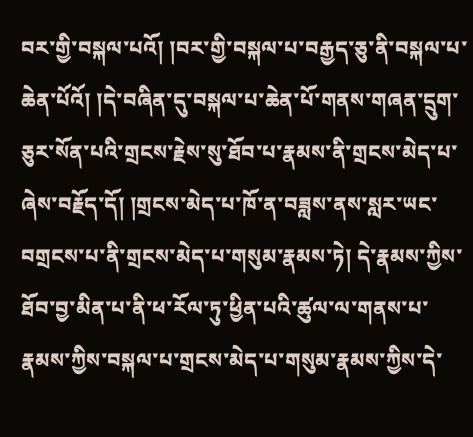བར་གྱི་བསྐལ་པའོ། །བར་གྱི་བསྐལ་པ་བརྒྱད་ཅུ་ནི་བསྐལ་པ་ཆེན་པོའོ། །དེ་བཞིན་དུ་བསྐལ་པ་ཆེན་པོ་གནས་གཞན་དྲུག་ཅུར་སོན་པའི་གྲངས་རྗེས་སུ་ཐོབ་པ་རྣམས་ནི་གྲངས་མེད་པ་ཞེས་བརྗོད་དོ། །གྲངས་མེད་པ་ཁོ་ན་བཟླས་ནས་སླར་ཡང་བགྲངས་པ་ནི་གྲངས་མེད་པ་གསུམ་རྣམས་ཏེ། དེ་རྣམས་ཀྱིས་ཐོབ་བྱ་མིན་པ་ནི་ཕ་རོལ་ཏུ་ཕྱིན་པའི་ཚུལ་ལ་གནས་པ་རྣམས་ཀྱིས་བསྐལ་པ་གྲངས་མེད་པ་གསུམ་རྣམས་ཀྱིས་དེ་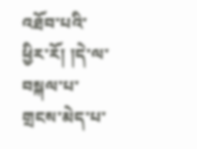འཐོབ་པའི་ཕྱིར་རོ། །དེ་ལ་བསྐལ་པ་གྲངས་མེད་པ་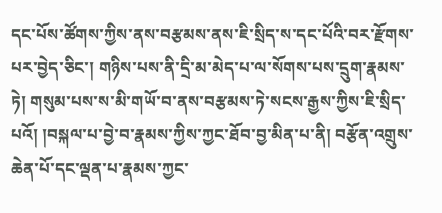དང་པོས་ཚོགས་ཀྱིས་ནས་བརྩམས་ནས་ཇི་སྲིད་ས་དང་པོའི་བར་རྫོགས་པར་བྱེད་ཅིང་། གཉིས་པས་ནི་དྲི་མ་མེད་པ་ལ་སོགས་པས་དྲུག་རྣམས་ཏེ། གསུམ་པས་ས་མི་གཡོ་བ་ནས་བརྩམས་ཏེ་སངས་རྒྱས་ཀྱིས་ཇི་སྲིད་པའོ། །བསྐལ་པ་བྱེ་བ་རྣམས་ཀྱིས་ཀྱང་ཐོབ་བྱ་མིན་པ་ནི། བརྩོན་འགྲུས་ཆེན་པོ་དང་ལྡན་པ་རྣམས་ཀྱང་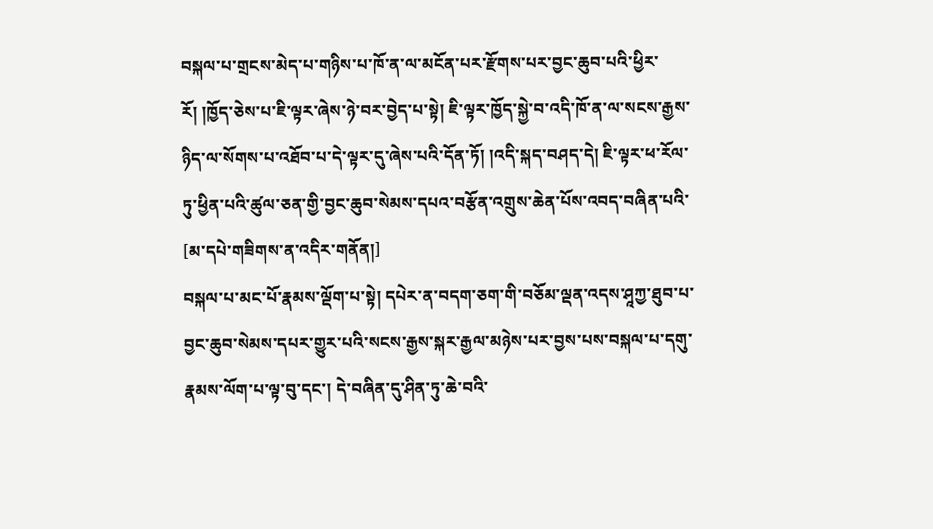བསྐལ་པ་གྲངས་མེད་པ་གཉིས་པ་ཁོ་ན་ལ་མངོན་པར་རྫོགས་པར་བྱང་ཆུབ་པའི་ཕྱིར་རོ། །ཁྱོད་ཅེས་པ་ཇི་ལྟར་ཞེས་ཉེ་བར་བྱེད་པ་སྟེ། ཇི་ལྟར་ཁྱོད་སྐྱེ་བ་འདི་ཁོ་ན་ལ་སངས་རྒྱས་ཉིད་ལ་སོགས་པ་འཐོབ་པ་དེ་ལྟར་དུ་ཞེས་པའི་དོན་ཏོ། །འདི་སྐད་བཤད་དེ། ཇི་ལྟར་ཕ་རོལ་ཏུ་ཕྱིན་པའི་ཚུལ་ཅན་གྱི་བྱང་ཆུབ་སེམས་དཔའ་བརྩོན་འགྲུས་ཆེན་པོས་འབད་བཞིན་པའི་
[མ་དཔེ་གཟིགས་ན་འདིར་གནོན།]
བསྐལ་པ་མང་པོ་རྣམས་ལྡོག་པ་སྟེ། དཔེར་ན་བདག་ཅག་གི་བཅོམ་ལྡན་འདས་ཤཱཀྱ་ཐུབ་པ་བྱང་ཆུབ་སེམས་དཔར་གྱུར་པའི་སངས་རྒྱས་སྐར་རྒྱལ་མཉེས་པར་བྱས་པས་བསྐལ་པ་དགུ་རྣམས་ལོག་པ་ལྟ་བུ་དང་། དེ་བཞིན་དུ་ཤིན་ཏུ་ཆེ་བའི་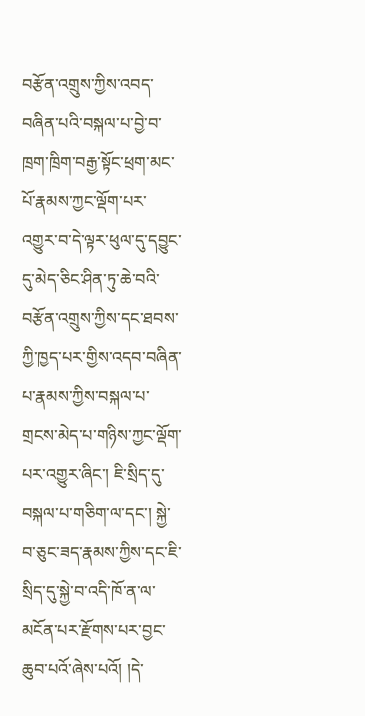བརྩོན་འགྲུས་ཀྱིས་འབད་བཞིན་པའི་བསྐལ་པ་བྱེ་བ་ཁྲག་ཁྲིག་བརྒྱ་སྟོང་ཕྲག་མང་པོ་རྣམས་ཀྱང་ལྡོག་པར་འགྱུར་བ་དེ་ལྟར་ཕུལ་དུ་དབྱུང་དུ་མེད་ཅིང་ཤིན་ཏུ་ཆེ་བའི་བརྩོན་འགྲུས་ཀྱིས་དང་ཐབས་ཀྱི་ཁྱད་པར་གྱིས་འདབ་བཞིན་པ་རྣམས་ཀྱིས་བསྐལ་པ་གྲངས་མེད་པ་གཉིས་ཀྱང་ལྡོག་པར་འགྱུར་ཞིང་། ཇི་སྲིད་དུ་བསྐལ་པ་གཅིག་ལ་དང་། སྐྱེ་བ་ཅུང་ཟད་རྣམས་ཀྱིས་དང་ཇི་སྲིད་དུ་སྐྱེ་བ་འདི་ཁོ་ན་ལ་མངོན་པར་རྫོགས་པར་བྱང་ཆུབ་པའོ་ཞེས་པའོ། །དེ་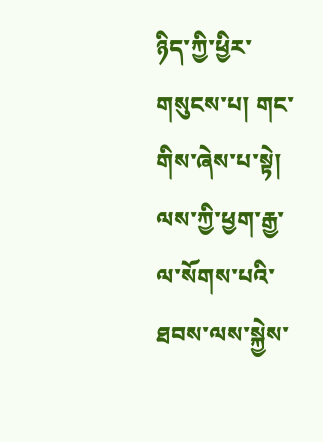ཉིད་ཀྱི་ཕྱིར་གསུངས་པ། གང་གིས་ཞེས་པ་སྟེ། ལས་ཀྱི་ཕྱག་རྒྱ་ལ་སོགས་པའི་ཐབས་ལས་སྐྱེས་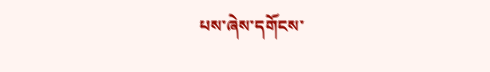པས་ཞེས་དགོངས་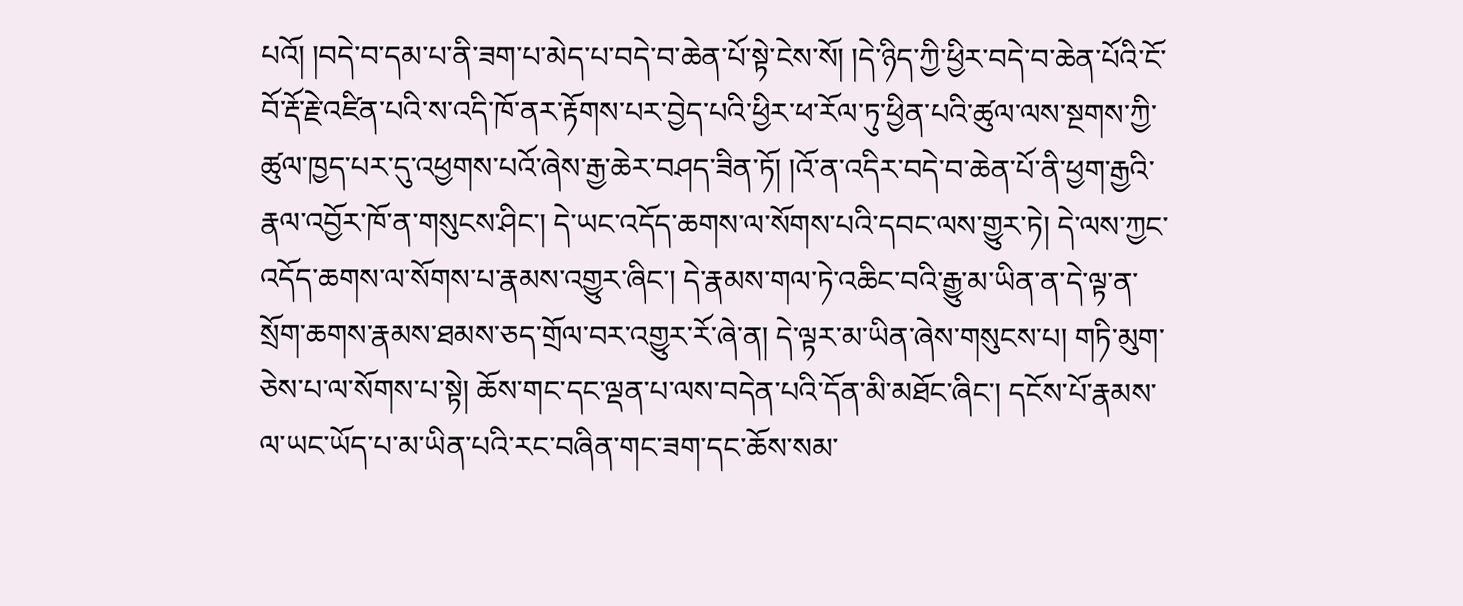པའོ། །བདེ་བ་དམ་པ་ནི་ཟག་པ་མེད་པ་བདེ་བ་ཆེན་པོ་སྟེ་ངེས་སོ། །དེ་ཉིད་ཀྱི་ཕྱིར་བདེ་བ་ཆེན་པོའི་ངོ་བོ་རྡོ་རྗེ་འཛིན་པའི་ས་འདི་ཁོ་ནར་རྟོགས་པར་བྱེད་པའི་ཕྱིར་ཕ་རོལ་ཏུ་ཕྱིན་པའི་ཚུལ་ལས་སྔགས་ཀྱི་ཚུལ་ཁྱད་པར་དུ་འཕྱགས་པའོ་ཞེས་རྒྱ་ཆེར་བཤད་ཟིན་ཏོ། །འོ་ན་འདིར་བདེ་བ་ཆེན་པོ་ནི་ཕྱག་རྒྱའི་རྣལ་འབྱོར་ཁོ་ན་གསུངས་ཤིང་། དེ་ཡང་འདོད་ཆགས་ལ་སོགས་པའི་དབང་ལས་གྱུར་ཏེ། དེ་ལས་ཀྱང་འདོད་ཆགས་ལ་སོགས་པ་རྣམས་འགྱུར་ཞིང་། དེ་རྣམས་གལ་ཏེ་འཆིང་བའི་རྒྱུ་མ་ཡིན་ན་དེ་ལྟ་ན་སྲོག་ཆགས་རྣམས་ཐམས་ཅད་གྲོལ་བར་འགྱུར་རོ་ཞེ་ན། དེ་ལྟར་མ་ཡིན་ཞེས་གསུངས་པ། གཏི་མུག་ཅེས་པ་ལ་སོགས་པ་སྟེ། ཆོས་གང་དང་ལྡན་པ་ལས་བདེན་པའི་དོན་མི་མཐོང་ཞིང་། དངོས་པོ་རྣམས་ལ་ཡང་ཡོད་པ་མ་ཡིན་པའི་རང་བཞིན་གང་ཟག་དང་ཆོས་སམ་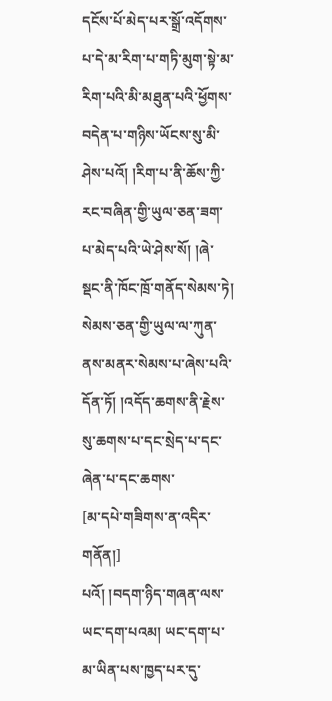དངོས་པོ་མེད་པར་སྒྲོ་འདོགས་པ་དེ་མ་རིག་པ་གཏི་མུག་སྟེ་མ་རིག་པའི་མི་མཐུན་པའི་ཕྱོགས་བདེན་པ་གཉིས་ཡོངས་སུ་མི་ཤེས་པའོ། །རིག་པ་ནི་ཆོས་ཀྱི་རང་བཞིན་གྱི་ཡུལ་ཅན་ཟག་པ་མེད་པའི་ཡེ་ཤེས་སོ། །ཞེ་སྡང་ནི་ཁོང་ཁྲོ་གནོད་སེམས་ཏེ། སེམས་ཅན་གྱི་ཡུལ་ལ་ཀུན་ནས་མནར་སེམས་པ་ཞེས་པའི་དོན་ཏོ། །འདོད་ཆགས་ནི་རྗེས་སུ་ཆགས་པ་དང་སྲེད་པ་དང་ཞེན་པ་དང་ཆགས་
[མ་དཔེ་གཟིགས་ན་འདིར་གནོན།]
པའོ། །བདག་ཉིད་གཞན་ལས་ཡང་དག་པའམ། ཡང་དག་པ་མ་ཡིན་པས་ཁྱད་པར་དུ་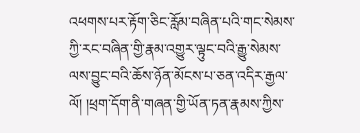འཕགས་པར་རྟོག་ཅིང་རློམ་བཞིན་པའི་གང་སེམས་ཀྱི་རང་བཞིན་གྱི་རྣམ་འགྱུར་ལྟུང་བའི་རྒྱུ་སེམས་ལས་བྱུང་བའི་ཆོས་ཉོན་མོངས་པ་ཅན་འདིར་རྒྱལ་ལོ། །ཕྲག་དོག་ནི་གཞན་གྱི་ཡོན་ཏན་རྣམས་ཀྱིས་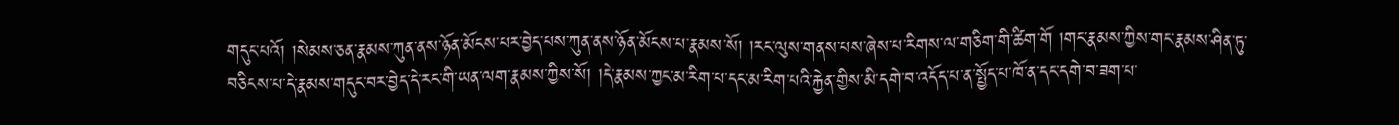གདུང་པའོ། །སེམས་ཅན་རྣམས་ཀུན་ནས་ཉོན་མོངས་པར་བྱེད་པས་ཀུན་ནས་ཉོན་མོངས་པ་རྣམས་སོ། །རང་ལུས་གནས་པས་ཞེས་པ་རིགས་ལ་གཅིག་གི་ཚིག་གོ །གང་རྣམས་ཀྱིས་གང་རྣམས་ཤིན་ཏུ་བཅིངས་པ་དེ་རྣམས་གདུང་བར་བྱེད་དེ་རང་གི་ཡན་ལག་རྣམས་ཀྱིས་སོ། །དེ་རྣམས་ཀྱང་མ་རིག་པ་དང་མ་རིག་པའི་རྐྱེན་གྱིས་མི་དགེ་བ་འདོད་པ་ན་སྤྱོད་པ་ཁོ་ན་དང་དགེ་བ་ཟག་པ་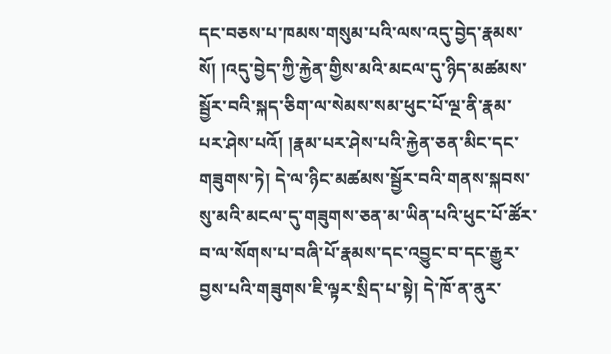དང་བཅས་པ་ཁམས་གསུམ་པའི་ལས་འདུ་བྱེད་རྣམས་སོ། །འདུ་བྱེད་ཀྱི་རྐྱེན་གྱིས་མའི་མངལ་དུ་ཉིད་མཚམས་སྦྱོར་བའི་སྐད་ཅིག་ལ་སེམས་སམ་ཕུང་པོ་ལྔ་ནི་རྣམ་པར་ཤེས་པའོ། །རྣམ་པར་ཤེས་པའི་རྐྱེན་ཅན་མིང་དང་གཟུགས་ཏེ། དེ་ལ་ཉིང་མཚམས་སྦྱོར་བའི་གནས་སྐབས་སུ་མའི་མངལ་དུ་གཟུགས་ཅན་མ་ཡིན་པའི་ཕུང་པོ་ཚོར་བ་ལ་སོགས་པ་བཞི་པོ་རྣམས་དང་འབྱུང་བ་དང་རྒྱུར་བྱས་པའི་གཟུགས་ཇི་ལྟར་སྲིད་པ་སྟེ། དེ་ཁོ་ན་ནུར་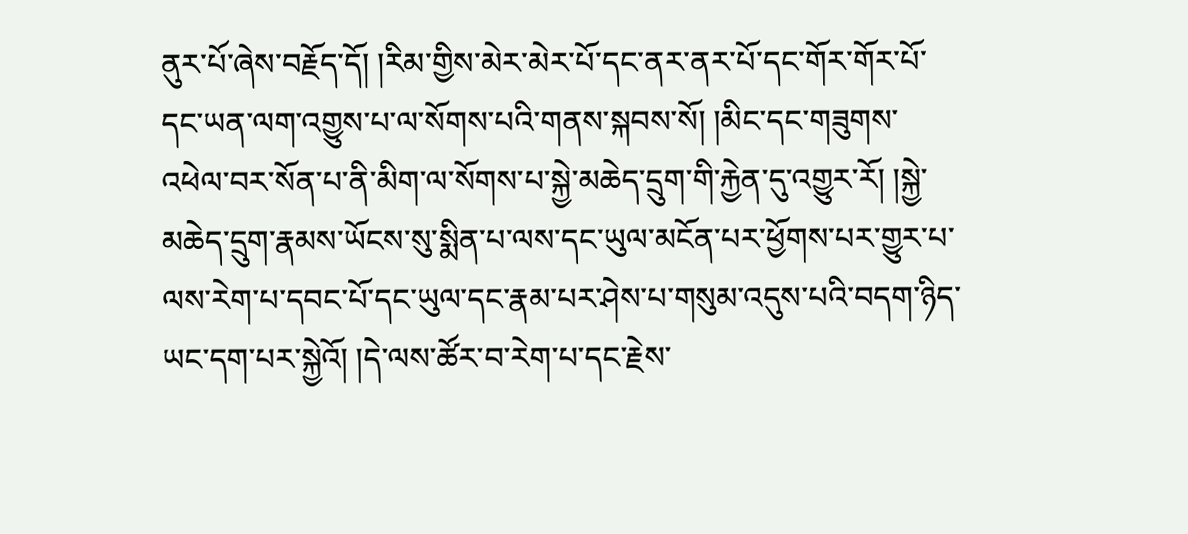ནུར་པོ་ཞེས་བརྗོད་དོ། །རིམ་གྱིས་མེར་མེར་པོ་དང་ནར་ནར་པོ་དང་གོར་གོར་པོ་དང་ཡན་ལག་འགྱུས་པ་ལ་སོགས་པའི་གནས་སྐབས་སོ། །མིང་དང་གཟུགས་འཕེལ་བར་སོན་པ་ནི་མིག་ལ་སོགས་པ་སྐྱེ་མཆེད་དྲུག་གི་རྐྱེན་དུ་འགྱུར་རོ། །སྐྱེ་མཆེད་དྲུག་རྣམས་ཡོངས་སུ་སྨིན་པ་ལས་དང་ཡུལ་མངོན་པར་ཕྱོགས་པར་གྱུར་པ་ལས་རེག་པ་དབང་པོ་དང་ཡུལ་དང་རྣམ་པར་ཤེས་པ་གསུམ་འདུས་པའི་བདག་ཉིད་ཡང་དག་པར་སྐྱེའོ། །དེ་ལས་ཚོར་བ་རེག་པ་དང་རྗེས་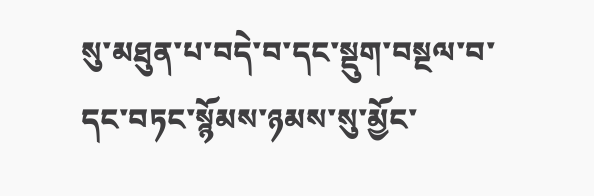སུ་མཐུན་པ་བདེ་བ་དང་སྡུག་བསྔལ་བ་དང་བཏང་སྙོམས་ཉམས་སུ་མྱོང་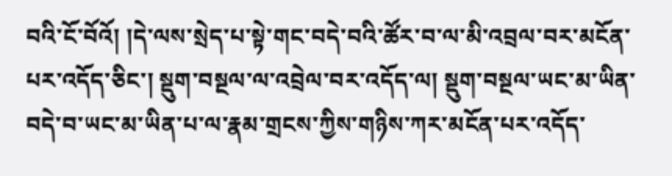བའི་ངོ་བོའོ། །དེ་ལས་སྲེད་པ་སྟེ་གང་བདེ་བའི་ཚོར་བ་ལ་མི་འབྲལ་བར་མངོན་པར་འདོད་ཅིང་། སྡུག་བསྔལ་ལ་འབྲེལ་བར་འདོད་ལ། སྡུག་བསྔལ་ཡང་མ་ཡིན་བདེ་བ་ཡང་མ་ཡིན་པ་ལ་རྣམ་གྲངས་ཀྱིས་གཉིས་ཀར་མངོན་པར་འདོད་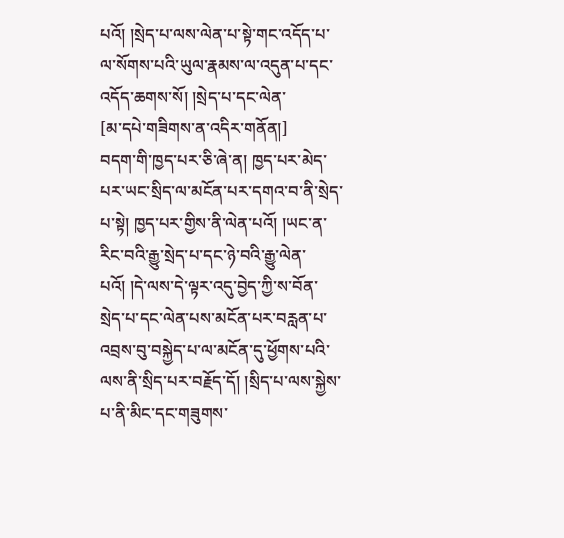པའོ། །སྲེད་པ་ལས་ལེན་པ་སྟེ་གང་འདོད་པ་ལ་སོགས་པའི་ཡུལ་རྣམས་ལ་འདུན་པ་དང་འདོད་ཆགས་སོ། །སྲེད་པ་དང་ལེན་
[མ་དཔེ་གཟིགས་ན་འདིར་གནོན།]
བདག་གི་ཁྱད་པར་ཅི་ཞེ་ན། ཁྱད་པར་མེད་པར་ཡང་སྲིད་ལ་མངོན་པར་དགའ་བ་ནི་སྲེད་པ་སྟེ། ཁྱད་པར་གྱིས་ནི་ལེན་པའོ། །ཡང་ན་རིང་བའི་རྒྱུ་སྲེད་པ་དང་ཉེ་བའི་རྒྱུ་ལེན་པའོ། །དེ་ལས་དེ་ལྟར་འདུ་བྱེད་ཀྱི་ས་བོན་སྲེད་པ་དང་ལེན་པས་མངོན་པར་བརླན་པ་འབྲས་བུ་བསྐྱེད་པ་ལ་མངོན་དུ་ཕྱོགས་པའི་ལས་ནི་སྲིད་པར་བརྗོད་དོ། །སྲིད་པ་ལས་སྐྱེས་པ་ནི་མིང་དང་གཟུགས་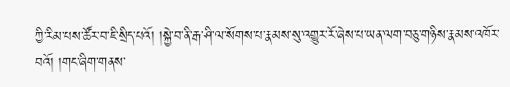ཀྱི་རིམ་པས་ཚོར་བ་ཇི་སྲིད་པའོ། །སྐྱེ་བ་ནི་རྒ་ཤི་ལ་སོགས་པ་རྣམས་སུ་འགྱུར་རོ་ཞེས་པ་ཡན་ལག་བཅུ་གཉིས་རྣམས་འཁོར་བའོ། །གང་ཞིག་གནས་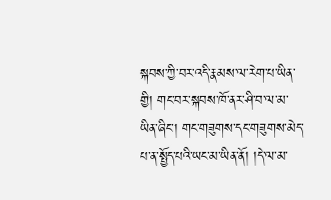སྐབས་ཀྱི་བར་འདི་རྣམས་ལ་རེག་པ་ཡིན་གྱི། གང་བར་སྐབས་ཁོ་ནར་ཤི་བ་ལ་མ་ཡིན་ཞིང་། གང་གཟུགས་དང་གཟུགས་མེད་པ་ན་སྤྱོད་པའི་ཡང་མ་ཡིན་ནོ། །དེ་ལ་མ་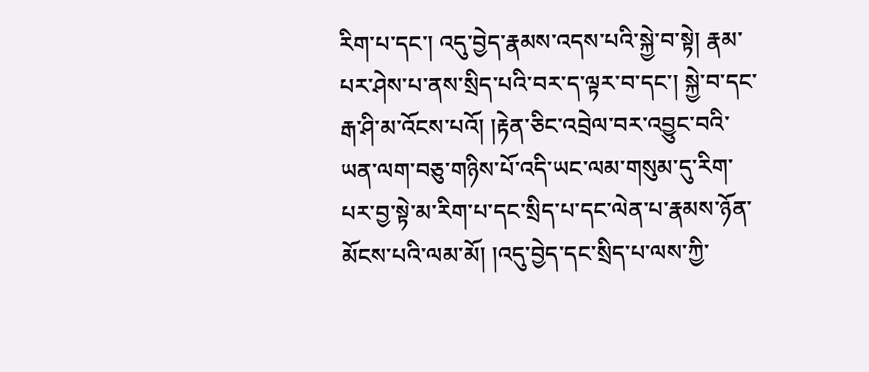རིག་པ་དང་། འདུ་བྱེད་རྣམས་འདས་པའི་སྐྱེ་བ་སྟེ། རྣམ་པར་ཤེས་པ་ནས་སྲིད་པའི་བར་ད་ལྟར་བ་དང་། སྐྱེ་བ་དང་རྒ་ཤི་མ་འོངས་པའོ། །རྟེན་ཅིང་འབྲེལ་བར་འབྱུང་བའི་ཡན་ལག་བཅུ་གཉིས་པོ་འདི་ཡང་ལམ་གསུམ་དུ་རིག་པར་བྱ་སྟེ་མ་རིག་པ་དང་སྲིད་པ་དང་ལེན་པ་རྣམས་ཉོན་མོངས་པའི་ལམ་མོ། །འདུ་བྱེད་དང་སྲིད་པ་ལས་ཀྱི་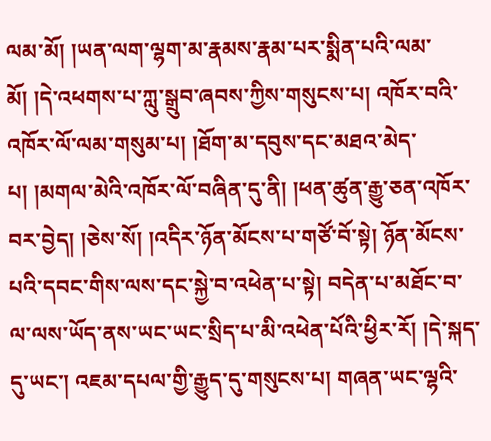ལམ་མོ། །ཡན་ལག་ལྷག་མ་རྣམས་རྣམ་པར་སྨིན་པའི་ལམ་མོ། །དེ་འཕགས་པ་ཀླུ་སྒྲུབ་ཞབས་ཀྱིས་གསུངས་པ། འཁོར་བའི་འཁོར་ལོ་ལམ་གསུམ་པ། །ཐོག་མ་དབུས་དང་མཐའ་མེད་པ། །མགལ་མེའི་འཁོར་ལོ་བཞིན་དུ་ནི། །ཕན་ཚུན་རྒྱུ་ཅན་འཁོར་བར་བྱེད། །ཅེས་སོ། །འདིར་ཉོན་མོངས་པ་གཙོ་བོ་སྟེ། ཉོན་མོངས་པའི་དབང་གིས་ལས་དང་སྐྱེ་བ་འཕེན་པ་སྟེ། བདེན་པ་མཐོང་བ་ལ་ལས་ཡོད་ནས་ཡང་ཡང་སྲིད་པ་མི་འཕེན་པོའི་ཕྱིར་རོ། །དེ་སྐད་དུ་ཡང་། འཇམ་དཔལ་གྱི་རྒྱུད་དུ་གསུངས་པ། གཞན་ཡང་ལྷའི་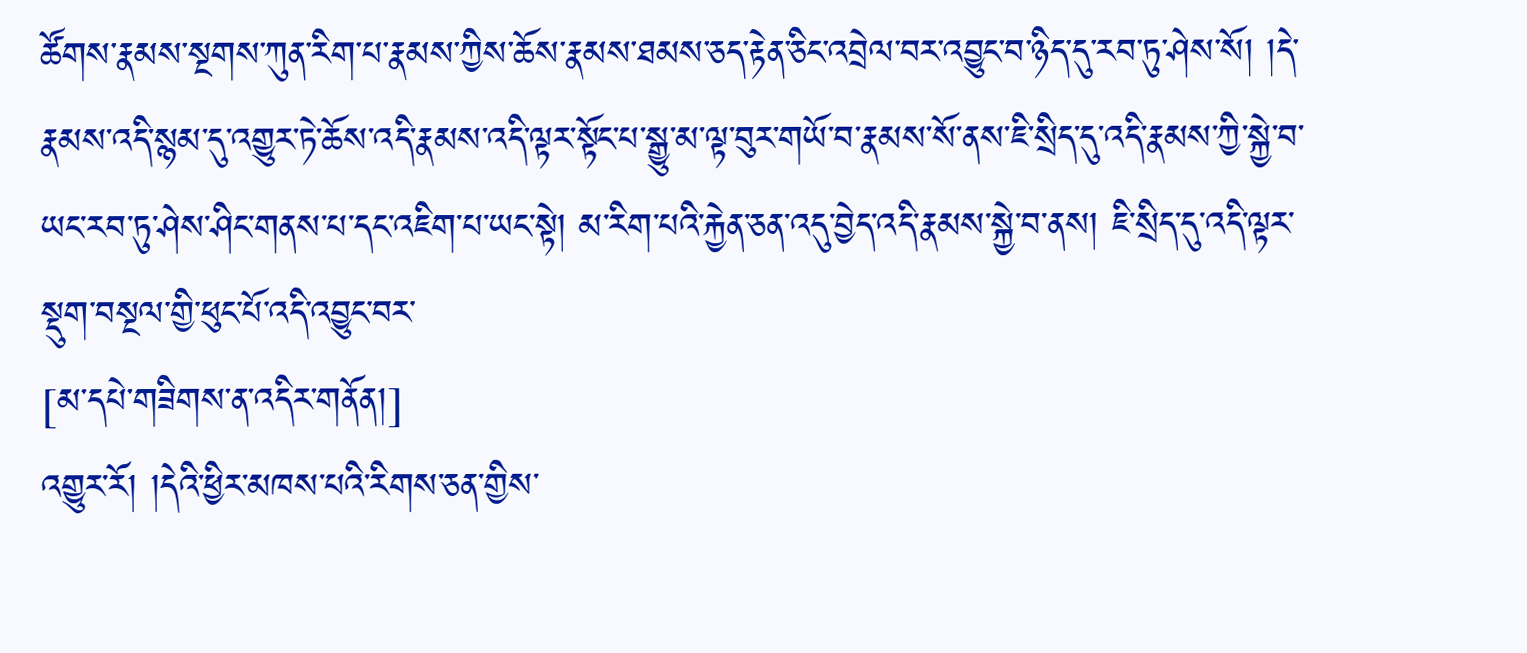ཚོགས་རྣམས་སྔགས་ཀུན་རིག་པ་རྣམས་ཀྱིས་ཆོས་རྣམས་ཐམས་ཅད་རྟེན་ཅིང་འབྲེལ་བར་འབྱུང་བ་ཉིད་དུ་རབ་ཏུ་ཤེས་སོ། །དེ་རྣམས་འདི་སྙམ་དུ་འགྱུར་ཏེ་ཆོས་འདི་རྣམས་འདི་ལྟར་སྟོང་པ་སྒྱུ་མ་ལྟ་བུར་གཡོ་བ་རྣམས་སོ་ནས་ཇི་སྲིད་དུ་འདི་རྣམས་ཀྱི་སྐྱེ་བ་ཡང་རབ་ཏུ་ཤེས་ཤིང་གནས་པ་དང་འཇིག་པ་ཡང་སྟེ། མ་རིག་པའི་རྐྱེན་ཅན་འདུ་བྱེད་འདི་རྣམས་སྐྱེ་བ་ནས། ཇི་སྲིད་དུ་འདི་ལྟར་སྡུག་བསྔལ་གྱི་ཕུང་པོ་འདི་འབྱུང་བར་
[མ་དཔེ་གཟིགས་ན་འདིར་གནོན།]
འགྱུར་རོ། །དེའི་ཕྱིར་མཁས་པའི་རིགས་ཅན་གྱིས་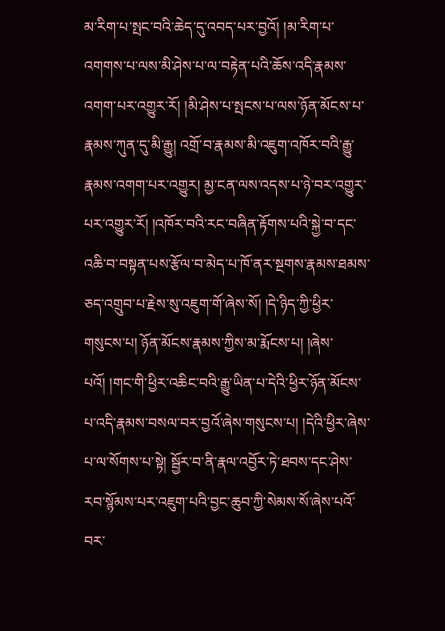མ་རིག་པ་སྤང་བའི་ཆེད་དུ་འབད་པར་བྱའོ། །མ་རིག་པ་འགགས་པ་ལས་མི་ཤེས་པ་ལ་བརྟེན་པའི་ཆོས་འདི་རྣམས་འགག་པར་འགྱུར་རོ། །མི་ཤེས་པ་སྤངས་པ་ལས་ཉོན་མོངས་པ་རྣམས་ཀུན་དུ་མི་རྒྱུ། འགྲོ་བ་རྣམས་མི་འཇུག་འཁོར་བའི་རྒྱུ་རྣམས་འགག་པར་འགྱུར། མྱ་ངན་ལས་འདས་པ་ཉེ་བར་འགྱུར་པར་འགྱུར་རོ། །འཁོར་བའི་རང་བཞིན་རྟོགས་པའི་སྐྱེ་བ་དང་འཆི་བ་བསྟན་པས་རྩོལ་བ་མེད་པ་ཁོ་ནར་སྔགས་རྣམས་ཐམས་ཅད་འགྲུབ་པ་རྗེས་སུ་འཇུག་གོ་ཞེས་སོ། །དེ་ཉིད་ཀྱི་ཕྱིར་གསུངས་པ། ཉོན་མོངས་རྣམས་ཀྱིས་མ་རྨོངས་པ། །ཞེས་པའོ། །གང་གི་ཕྱིར་འཆིང་བའི་རྒྱུ་ཡིན་པ་དེའི་ཕྱིར་ཉོན་མོངས་པ་འདི་རྣམས་བསལ་བར་བྱའོ་ཞེས་གསུངས་པ། །དེའི་ཕྱིར་ཞེས་པ་ལ་སོགས་པ་སྟེ། སྦྱོར་བ་ནི་རྣལ་འབྱོར་ཏེ་ཐབས་དང་ཤེས་རབ་སྙོམས་པར་འཇུག་པའི་བྱང་ཆུབ་ཀྱི་སེམས་སོ་ཞེས་པའོ་བར་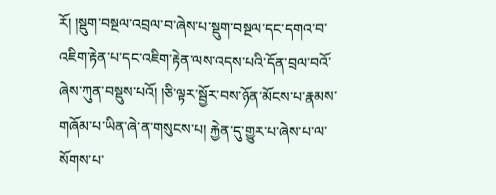རོ། །སྡུག་བསྔལ་འབྲལ་བ་ཞེས་པ་སྡུག་བསྔལ་དང་དགའ་བ་འཇིག་རྟེན་པ་དང་འཇིག་རྟེན་ལས་འདས་པའི་དོན་བྲལ་བའོ་ཞེས་ཀུན་བསྡུས་པའོ། །ཅི་ལྟར་སྦྱོར་བས་ཉོན་མོངས་པ་རྣམས་གཞོམ་པ་ཡིན་ཞེ་ན་གསུངས་པ། རྐྱེན་དུ་གྱུར་པ་ཞེས་པ་ལ་སོགས་པ་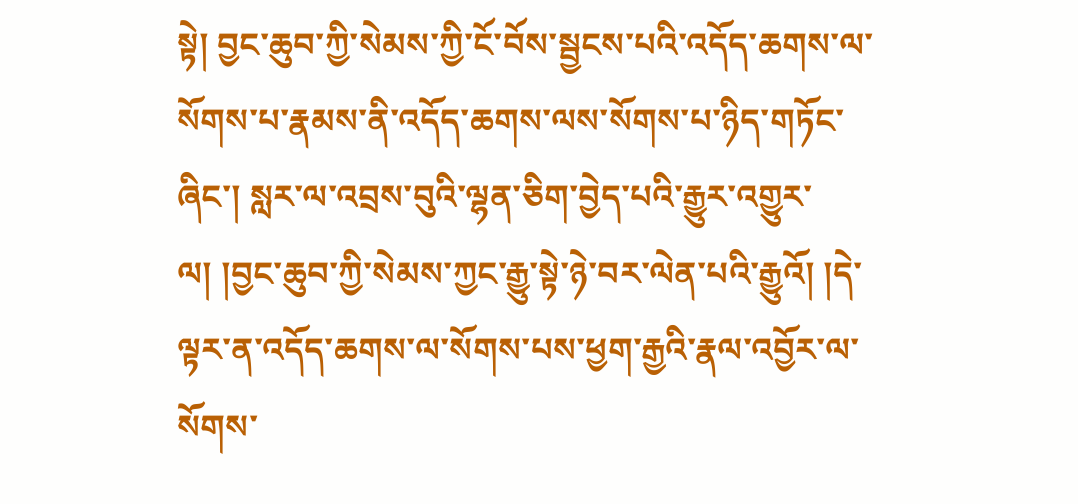སྟེ། བྱང་ཆུབ་ཀྱི་སེམས་ཀྱི་ངོ་བོས་སྦྱངས་པའི་འདོད་ཆགས་ལ་སོགས་པ་རྣམས་ནི་འདོད་ཆགས་ལས་སོགས་པ་ཉིད་གཏོང་ཞིང་། སླར་ལ་འབྲས་བུའི་ལྷན་ཅིག་བྱེད་པའི་རྒྱུར་འགྱུར་ལ། །བྱང་ཆུབ་ཀྱི་སེམས་ཀྱང་རྒྱུ་སྟེ་ཉེ་བར་ལེན་པའི་རྒྱུའོ། །དེ་ལྟར་ན་འདོད་ཆགས་ལ་སོགས་པས་ཕྱག་རྒྱའི་རྣལ་འབྱོར་ལ་སོགས་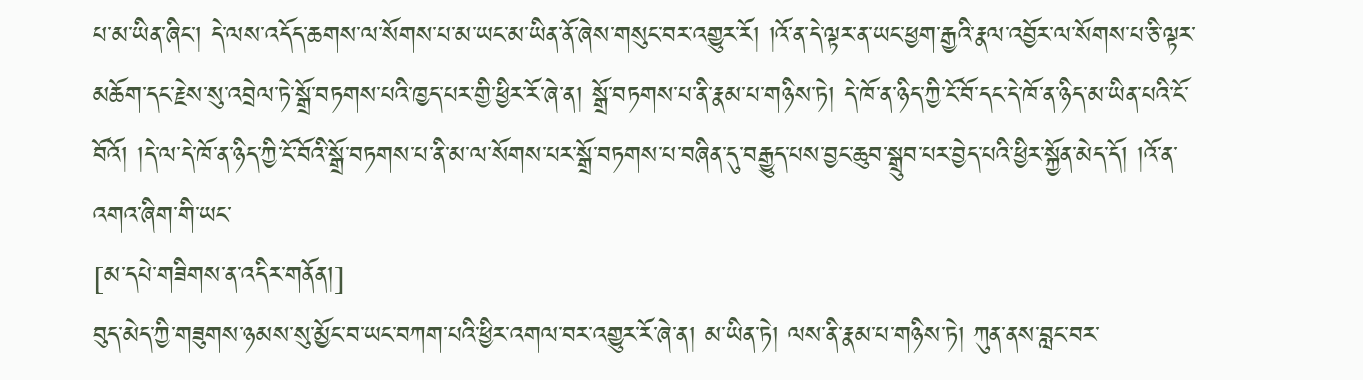པ་མ་ཡིན་ཞིང་། དེ་ལས་འདོད་ཆགས་ལ་སོགས་པ་མ་ཡང་མ་ཡིན་ནོ་ཞེས་གསུང་བར་འགྱུར་རོ། །འོ་ན་དེ་ལྟར་ན་ཡང་ཕྱག་རྒྱའི་རྣལ་འབྱོར་ལ་སོགས་པ་ཅི་ལྟར་མཆོག་དང་རྗེས་སུ་འབྲེལ་ཏེ་སྒྲོ་བཏགས་པའི་ཁྱད་པར་གྱི་ཕྱིར་རོ་ཞེ་ན། སྒྲོ་བཏགས་པ་ནི་རྣམ་པ་གཉིས་ཏེ། དེ་ཁོ་ན་ཉིད་ཀྱི་ངོ་བོ་དང་དེ་ཁོ་ན་ཉིད་མ་ཡིན་པའི་ངོ་བོའོ། །དེ་ལ་དེ་ཁོ་ན་ཉིད་ཀྱི་ངོ་བོའི་སྒྲོ་བཏགས་པ་ནི་མ་ལ་སོགས་པར་སྒྲོ་བཏགས་པ་བཞིན་དུ་བརྒྱུད་པས་བྱང་ཆུབ་སྒྲུབ་པར་བྱེད་པའི་ཕྱིར་སྐྱོན་མེད་དོ། །འོ་ན་འགའ་ཞིག་གི་ཡང་
[མ་དཔེ་གཟིགས་ན་འདིར་གནོན།]
བུད་མེད་ཀྱི་གཟུགས་ཉམས་སུ་མྱོང་བ་ཡང་བཀག་པའི་ཕྱིར་འགལ་བར་འགྱུར་རོ་ཞེ་ན། མ་ཡིན་ཏེ། ལས་ནི་རྣམ་པ་གཉིས་ཏེ། ཀུན་ནས་བླང་བར་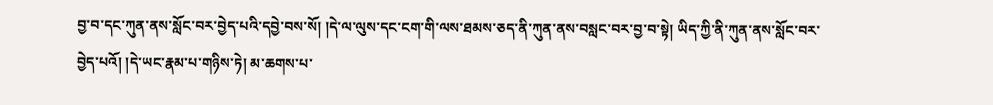བྱ་བ་དང་ཀུན་ནས་སློང་བར་བྱེད་པའི་དབྱེ་བས་སོ། །དེ་ལ་ལུས་དང་ངག་གི་ལས་ཐམས་ཅད་ནི་ཀུན་ནས་བསླང་བར་བྱ་བ་སྟེ། ཡིད་ཀྱི་ནི་ཀུན་ནས་སློང་བར་བྱེད་པའོ། །དེ་ཡང་རྣམ་པ་གཉིས་ཏེ། མ་ཆགས་པ་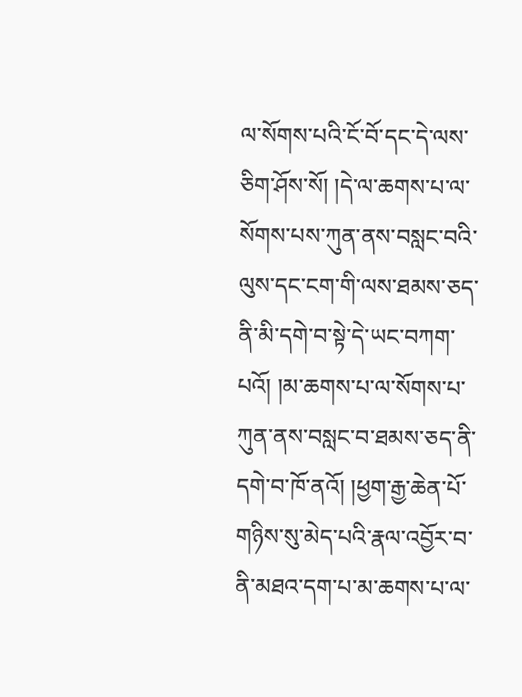ལ་སོགས་པའི་ངོ་བོ་དང་དེ་ལས་ཅིག་ཤོས་སོ། །དེ་ལ་ཆགས་པ་ལ་སོགས་པས་ཀུན་ནས་བསླང་བའི་ལུས་དང་ངག་གི་ལས་ཐམས་ཅད་ནི་མི་དགེ་བ་སྟེ་དེ་ཡང་བཀག་པའོ། །མ་ཆགས་པ་ལ་སོགས་པ་ཀུན་ནས་བསླང་བ་ཐམས་ཅད་ནི་དགེ་བ་ཁོ་ནའོ། །ཕྱག་རྒྱ་ཆེན་པོ་གཉིས་སུ་མེད་པའི་རྣལ་འབྱོར་བ་ནི་མཐའ་དག་པ་མ་ཆགས་པ་ལ་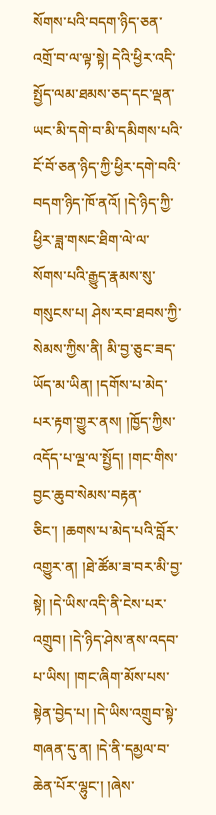སོགས་པའི་བདག་ཉིད་ཅན་འགྲོ་བ་ལ་ལྟ་སྟེ། དེའི་ཕྱིར་འདི་སྤྱོད་ལམ་ཐམས་ཅད་དང་ལྡན་ཡང་མི་དགེ་བ་མི་དམིགས་པའི་ངོ་བོ་ཅན་ཉིད་ཀྱི་ཕྱིར་དགེ་བའི་བདག་ཉིད་ཁོ་ནའོ། །དེ་ཉིད་ཀྱི་ཕྱིར་ཟླ་གསང་ཐིག་ལེ་ལ་སོགས་པའི་རྒྱུད་རྣམས་སུ་གསུངས་པ། ཤེས་རབ་ཐབས་ཀྱི་སེམས་ཀྱིས་ནི། མི་བྱ་ཅུང་ཟད་ཡོད་མ་ཡིན། །དགོས་པ་མེད་པར་རྟག་གྱུར་ནས། །ཁྱོད་ཀྱིས་འདོད་པ་ལྔ་ལ་སྤྱོད། །གང་གིས་བྱང་ཆུབ་སེམས་བརྟན་ཅིང་། །ཆགས་པ་མེད་པའི་བློར་འགྱུར་ན། །ཐེ་ཚོམ་ཟ་བར་མི་བྱ་སྟེ། །དེ་ཡིས་འདི་ནི་ངེས་པར་འགྲུབ། །དེ་ཉིད་ཤེས་ནས་འདབ་པ་ཡིས། །གང་ཞིག་མོས་པས་སྟེན་བྱེད་པ། །དེ་ཡིས་འགྲུབ་སྟེ་གཞན་དུ་ན། །དེ་ནི་དམྱལ་བ་ཆེན་པོར་ལྷུང་། །ཞེས་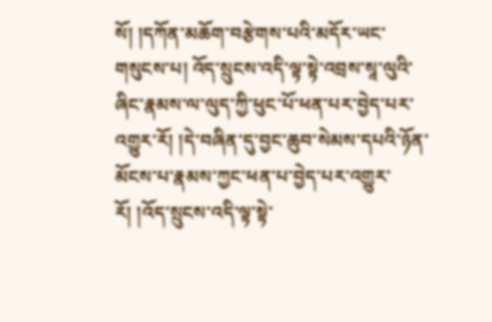སོ། །དཀོན་མཆོག་བརྩེགས་པའི་མདོར་ཡང་གསུངས་པ། འོད་སྲུངས་འདི་ལྟ་སྟེ་འབྲས་སཱ་ལུའི་ཞིང་རྣམས་ལ་ལུད་ཀྱི་ཕུང་པོ་ཕན་པར་བྱེད་པར་འགྱུར་རོ། །དེ་བཞིན་དུ་བྱང་ཆུབ་སེམས་དཔའི་ཉོན་མོངས་པ་རྣམས་ཀྱང་ཕན་པ་བྱེད་པར་འགྱུར་རོ། །འོད་སྲུངས་འདི་ལྟ་སྟེ་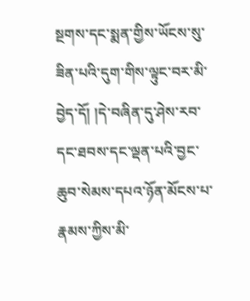སྔགས་དང་སྨན་གྱིས་ཡོངས་སུ་ཟིན་པའི་དུག་གིས་ལྟུང་བར་མི་བྱེད་དོ། །དེ་བཞིན་དུ་ཤེས་རབ་དང་ཐབས་དང་ལྡན་པའི་བྱང་ཆུབ་སེམས་དཔའ་ཉོན་མོངས་པ་རྣམས་ཀྱིས་མི་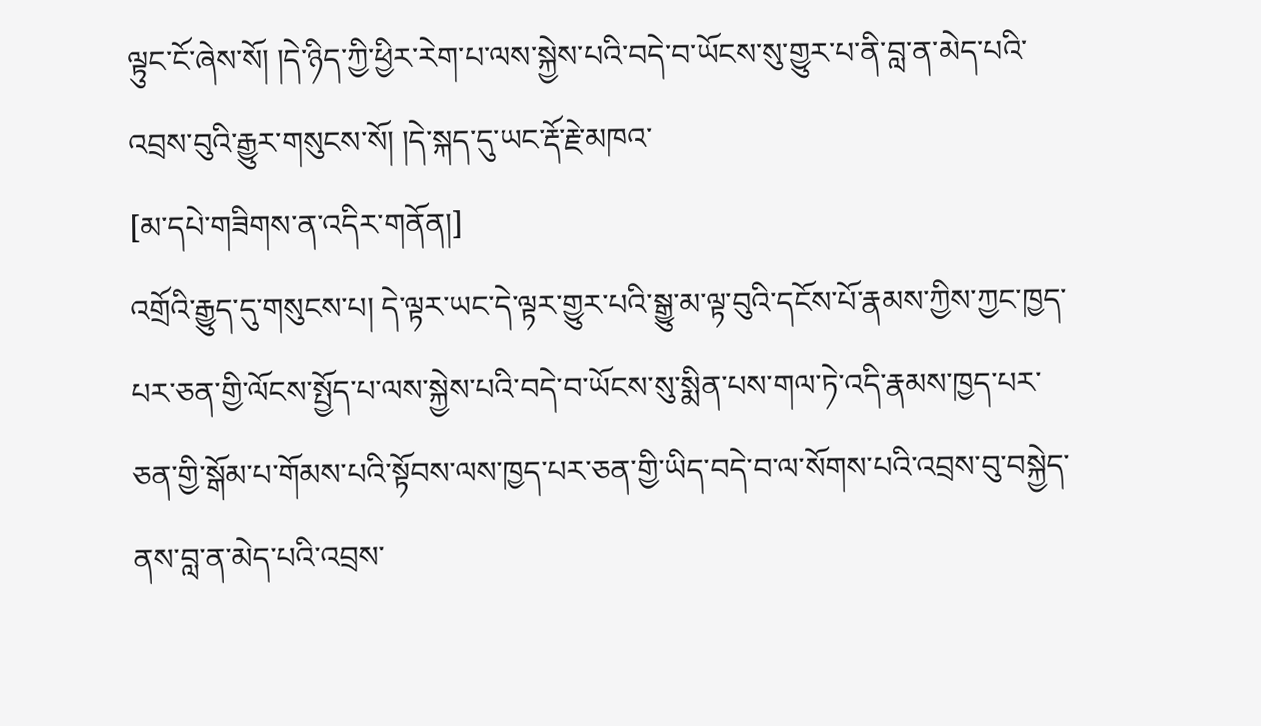ལྟུང་ངོ་ཞེས་སོ། །དེ་ཉིད་ཀྱི་ཕྱིར་རེག་པ་ལས་སྐྱེས་པའི་བདེ་བ་ཡོངས་སུ་གྱུར་པ་ནི་བླ་ན་མེད་པའི་འབྲས་བུའི་རྒྱུར་གསུངས་སོ། །དེ་སྐད་དུ་ཡང་རྡོ་རྗེ་མཁའ་
[མ་དཔེ་གཟིགས་ན་འདིར་གནོན།]
འགྲོའི་རྒྱུད་དུ་གསུངས་པ། དེ་ལྟར་ཡང་དེ་ལྟར་གྱུར་པའི་སྒྱུ་མ་ལྟ་བུའི་དངོས་པོ་རྣམས་ཀྱིས་ཀྱང་ཁྱད་པར་ཅན་གྱི་ལོངས་སྤྱོད་པ་ལས་སྐྱེས་པའི་བདེ་བ་ཡོངས་སུ་སྨིན་པས་གལ་ཏེ་འདི་རྣམས་ཁྱད་པར་ཅན་གྱི་སྒོམ་པ་གོམས་པའི་སྟོབས་ལས་ཁྱད་པར་ཅན་གྱི་ཡིད་བདེ་བ་ལ་སོགས་པའི་འབྲས་བུ་བསྐྱེད་ནས་བླ་ན་མེད་པའི་འབྲས་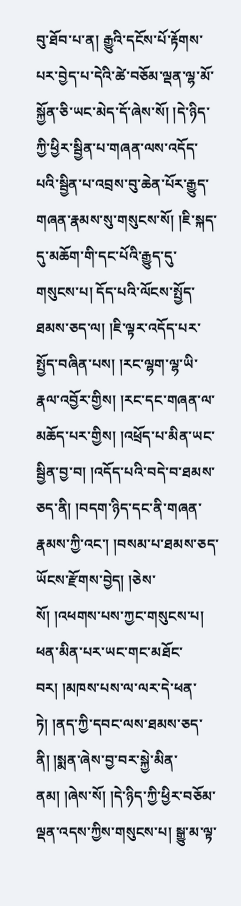བུ་ཐོབ་པ་ན། རྒྱུའི་དངོས་པོ་རྟོགས་པར་བྱེད་པ་དེའི་ཚེ་བཅོམ་ལྡན་ལྷ་མོ་སྐྱོན་ཅི་ཡང་མེད་དོ་ཞེས་སོ། །དེ་ཉིད་ཀྱི་ཕྱིར་སྦྱིན་པ་གཞན་ལས་འདོད་པའི་སྦྱིན་པ་འབྲས་བུ་ཆེན་པོར་རྒྱུད་གཞན་རྣམས་སུ་གསུངས་སོ། །ཇི་སྐད་དུ་མཆོག་གི་དང་པོའི་རྒྱུད་དུ་གསུངས་པ། དོད་པའི་ལོངས་སྤྱོད་ཐམས་ཅད་ལ། །ཇི་ལྟར་འདོད་པར་སྤྱོད་བཞིན་པས། །རང་ལྷག་ལྷ་ཡི་རྣལ་འབྱོར་གྱིས། །རང་དང་གཞན་ལ་མཆོད་པར་གྱིས། །འཕྲོད་པ་མིན་ཡང་སྦྱིན་བྱ་བ། །འདོད་པའི་བདེ་བ་ཐམས་ཅད་ནི། །བདག་ཉིད་དང་ནི་གཞན་རྣམས་ཀྱི་འང་། །བསམ་པ་ཐམས་ཅད་ཡོངས་རྫོགས་བྱེད། །ཅེས་སོ། །འཕགས་པས་ཀྱང་གསུངས་པ། ཕན་མིན་པར་ཡང་གང་མཐོང་བར། །མཁས་པས་ལ་ལར་དེ་ཕན་ཏེ། །ནད་ཀྱི་དབང་ལས་ཐམས་ཅད་ནི། །སྨན་ཞེས་བྱ་བར་སྐྱེ་མིན་ནམ། །ཞེས་སོ། །དེ་ཉིད་ཀྱི་ཕྱིར་བཅོམ་ལྡན་འདས་ཀྱིས་གསུངས་པ། སྒྱུ་མ་ལྟ་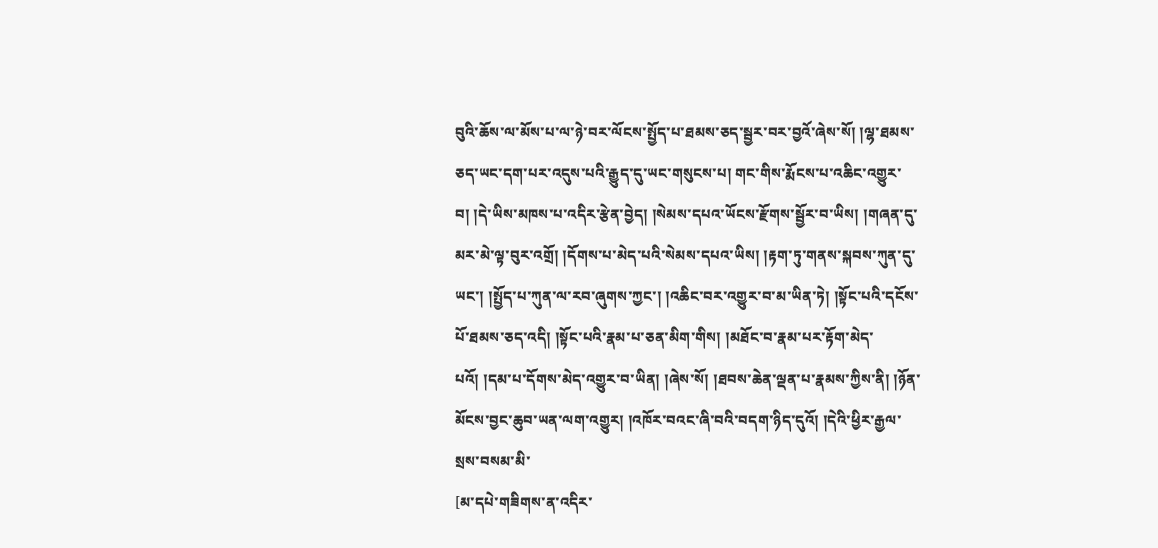བུའི་ཆོས་ལ་མོས་པ་ལ་ཉེ་བར་ལོངས་སྤྱོད་པ་ཐམས་ཅད་སྦྱར་བར་བྱའོ་ཞེས་སོ། །ལྷ་ཐམས་ཅད་ཡང་དག་པར་འདུས་པའི་རྒྱུད་དུ་ཡང་གསུངས་པ། གང་གིས་རྨོངས་པ་འཆིང་འགྱུར་བ། །དེ་ཡིས་མཁས་པ་འདིར་རྩེན་བྱེད། །སེམས་དཔའ་ཡོངས་རྫོགས་སྦྱོར་བ་ཡིས། །གཞན་དུ་མར་མེ་ལྟ་བུར་འགྲོ། །དོགས་པ་མེད་པའི་སེམས་དཔའ་ཡིས། །རྟག་ཏུ་གནས་སྐབས་ཀུན་དུ་ཡང་། །སྤྱོད་པ་ཀུན་ལ་རབ་ཞུགས་ཀྱང་། །འཆིང་བར་འགྱུར་བ་མ་ཡིན་ཏེ། །སྟོང་པའི་དངོས་པོ་ཐམས་ཅད་འདི། །སྟོང་པའི་རྣམ་པ་ཅན་མིག་གིས། །མཐོང་བ་རྣམ་པར་རྟོག་མེད་པའོ། །དམ་པ་དོགས་མེད་འགྱུར་བ་ཡིན། །ཞེས་སོ། །ཐབས་ཆེན་ལྡན་པ་རྣམས་ཀྱིས་ནི། །ཉོན་མོངས་བྱང་ཆུབ་ཡན་ལག་འགྱུར། །འཁོར་བའང་ཞི་བའི་བདག་ཉིད་དུའོ། །དེའི་ཕྱིར་རྒྱལ་སྲས་བསམ་མི་
[མ་དཔེ་གཟིགས་ན་འདིར་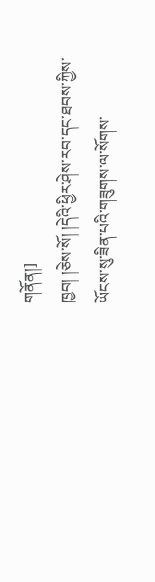གནོན།]
ཁྱབ། །ཅེས་སོ། །དེའི་ཕྱིར་ཤེས་རབ་དང་ཐབས་ཀྱིས་ཡོངས་སུ་ཟིན་པའི་གཟུགས་ལ་སོགས་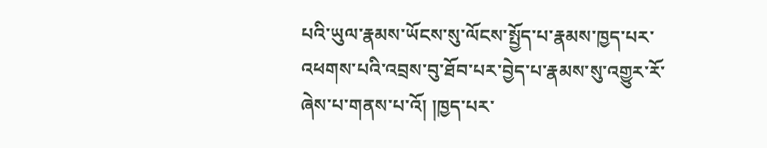པའི་ཡུལ་རྣམས་ཡོངས་སུ་ལོངས་སྤྱོད་པ་རྣམས་ཁྱད་པར་འཕགས་པའི་འབྲས་བུ་ཐོབ་པར་བྱེད་པ་རྣམས་སུ་འགྱུར་རོ་ཞེས་པ་གནས་པ་འོ། །ཁྱད་པར་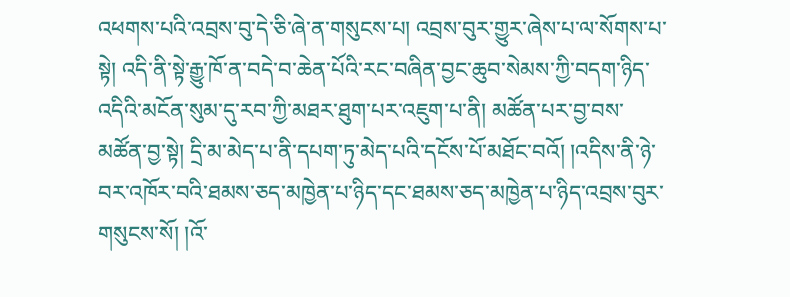འཕགས་པའི་འབྲས་བུ་དེ་ཅི་ཞེ་ན་གསུངས་པ། འབྲས་བུར་གྱུར་ཞེས་པ་ལ་སོགས་པ་སྟེ། འདི་ནི་སྟེ་རྒྱུ་ཁོ་ན་བདེ་བ་ཆེན་པོའི་རང་བཞིན་བྱང་ཆུབ་སེམས་ཀྱི་བདག་ཉིད་འདིའི་མངོན་སུམ་དུ་རབ་ཀྱི་མཐར་ཐུག་པར་འཇུག་པ་ནི། མཚོན་པར་བྱ་བས་མཚོན་བྱ་སྟེ། དྲི་མ་མེད་པ་ནི་དཔག་ཏུ་མེད་པའི་དངོས་པོ་མཐོང་བའོ། །འདིས་ནི་ཉེ་བར་འཁོར་བའི་ཐམས་ཅད་མཁྱེན་པ་ཉིད་དང་ཐམས་ཅད་མཁྱེན་པ་ཉིད་འབྲས་བུར་གསུངས་སོ། །འོ་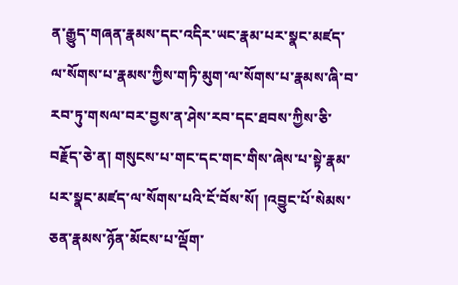ན་རྒྱུད་གཞན་རྣམས་དང་འདིར་ཡང་རྣམ་པར་སྣང་མཛད་ལ་སོགས་པ་རྣམས་ཀྱིས་གཏི་མུག་ལ་སོགས་པ་རྣམས་ཞི་བ་རབ་ཏུ་གསལ་བར་བྱས་ན་ཤེས་རབ་དང་ཐབས་ཀྱིས་ཅི་བརྗོད་ཅེ་ན། གསུངས་པ་གང་དང་གང་གིས་ཞེས་པ་སྟེ་རྣམ་པར་སྣང་མཛད་ལ་སོགས་པའི་ངོ་བོས་སོ། །འབྱུང་པོ་སེམས་ཅན་རྣམས་ཉོན་མོངས་པ་ལྡོག་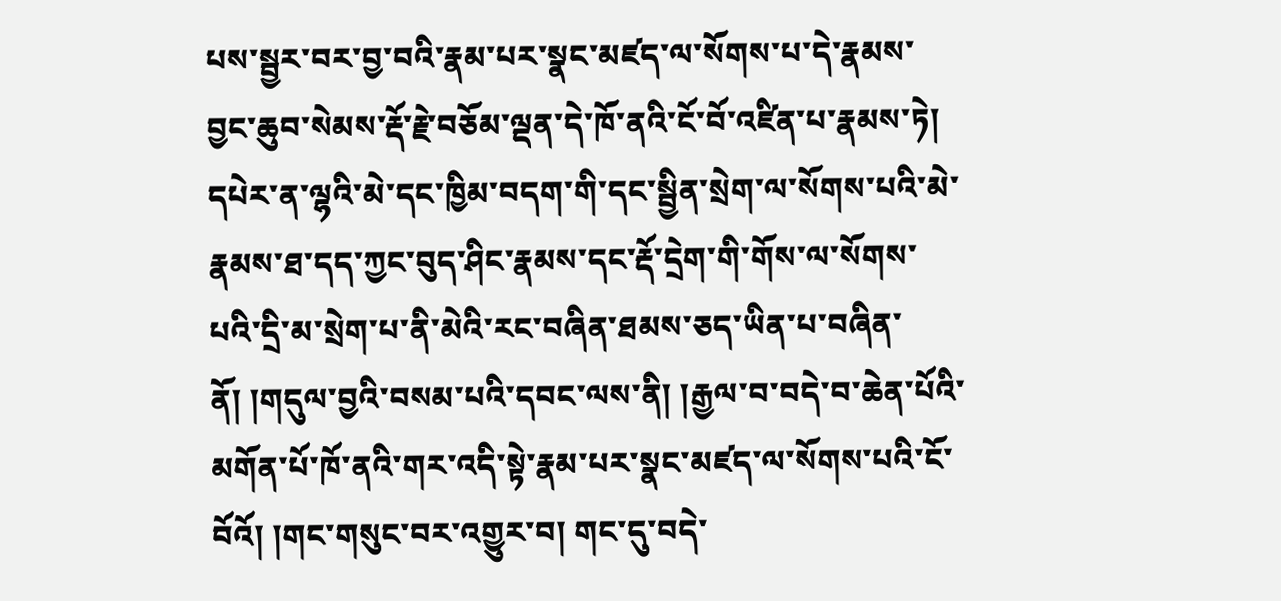པས་སྦྱར་བར་བྱ་བའི་རྣམ་པར་སྣང་མཛད་ལ་སོགས་པ་དེ་རྣམས་བྱང་ཆུབ་སེམས་རྡོ་རྗེ་བཅོམ་ལྡན་དེ་ཁོ་ནའི་ངོ་བོ་འཛིན་པ་རྣམས་ཏེ། དཔེར་ན་ལྷའི་མེ་དང་ཁྱིམ་བདག་གི་དང་སྦྱིན་སྲེག་ལ་སོགས་པའི་མེ་རྣམས་ཐ་དད་ཀྱང་བུད་ཤིང་རྣམས་དང་རྡོ་དྲེག་གི་གོས་ལ་སོགས་པའི་དྲི་མ་སྲེག་པ་ནི་མེའི་རང་བཞིན་ཐམས་ཅད་ཡིན་པ་བཞིན་ནོ། །གདུལ་བྱའི་བསམ་པའི་དབང་ལས་ནི། །རྒྱལ་བ་བདེ་བ་ཆེན་པོའི་མགོན་པོ་ཁོ་ནའི་གར་འདི་སྟེ་རྣམ་པར་སྣང་མཛད་ལ་སོགས་པའི་ངོ་བོའོ། །གང་གསུང་བར་འགྱུར་བ། གང་དུ་བདེ་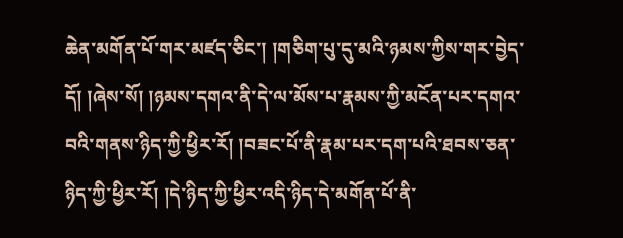ཆེན་མགོན་པོ་གར་མཛད་ཅིང་། །གཅིག་པུ་དུ་མའི་ཉམས་ཀྱིས་གར་བྱེད་དོ། །ཞེས་སོ། །ཉམས་དགའ་ནི་དེ་ལ་མོས་པ་རྣམས་ཀྱི་མངོན་པར་དགའ་བའི་གནས་ཉིད་ཀྱི་ཕྱིར་རོ། །བཟང་པོ་ནི་རྣམ་པར་དག་པའི་ཐབས་ཅན་ཉིད་ཀྱི་ཕྱིར་རོ། །དེ་ཉིད་ཀྱི་ཕྱིར་འདི་ཉིད་དེ་མགོན་པོ་ནི་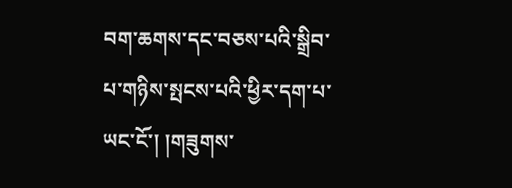བག་ཆགས་དང་བཅས་པའི་སྒྲིབ་པ་གཉིས་སྤངས་པའི་ཕྱིར་དག་པ་ཡང་ངོ་། །གཟུགས་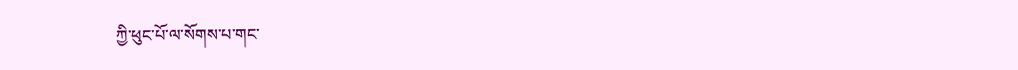ཀྱི་ཕུང་པོ་ལ་སོགས་པ་གང་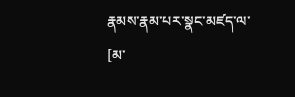རྣམས་རྣམ་པར་སྣང་མཛད་ལ་
[མ་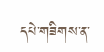དཔེ་གཟིགས་ན་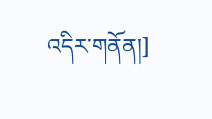འདིར་གནོན།]